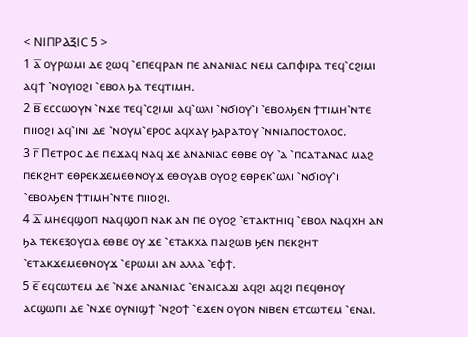< ⲚⲒⲠⲢⲀⲜⲒⲤ 5 >
1 ⲁ̅ ⲟⲩⲣⲱⲙⲓ ⲇⲉ ϩⲱϥ ⳿ⲉⲡⲉϥⲣⲁⲛ ⲡⲉ ⲁⲛⲁⲛⲓⲁⲥ ⲛⲉⲙ ⲥⲁⲡⲫⲓⲣⲁ ⲧⲉϥ⳿ⲥϩⲓⲙⲓ ⲁϥϯ ⳿ⲛⲟⲩⲓⲟϩⲓ ⳿ⲉⲃⲟⲗ ϧⲁ ⲧⲉϥⲧⲓⲙⲏ.
2 ⲃ̅ ⲉⲥⲥⲱⲟⲩⲛ ⳿ⲛϫⲉ ⲧⲉϥ⳿ⲥϩⲓⲙⲓ ⲁϥ⳿ⲱⲗⲓ ⳿ⲛϭⲓⲟⲩ⳿ⲓ ⳿ⲉⲃⲟⲗϧⲉⲛ ϯⲧⲓⲙⲏ⳿ⲛⲧⲉ ⲡⲓⲓⲟϩⲓ ⲁϥ⳿ⲓⲛⲓ ⲇⲉ ⳿ⲛⲟⲩⲙ⳿ⲉⲣⲟⲥ ⲁϥⲭⲁⲩ ϧⲁⲣⲁⲧⲟⲩ ⳿ⲛⲛⲓⲁⲡⲟⲥⲧⲟⲗⲟⲥ.
3 ⲅ̅ Ⲡⲉⲧⲣⲟⲥ ⲇⲉ ⲡⲉϫⲁϥ ⲛⲁϥ ϫⲉ ⲁⲛⲁⲛⲓⲁⲥ ⲉⲑⲃⲉ ⲟⲩ ⳿ⲁ ⳿ⲡⲥⲁⲧⲁⲛⲁⲥ ⲙⲁϩ ⲡⲉⲕϩⲏⲧ ⲉⲑⲣⲉⲕϫⲉⲙⲉⲑⲛⲟⲩϫ ⲉⲑⲟⲩⲁⲃ ⲟⲩⲟϩ ⲉⲑⲣⲉⲕ⳿ⲱⲗⲓ ⳿ⲛϭⲓⲟⲩ⳿ⲓ ⳿ⲉⲃⲟⲗϧⲉⲛ ϯⲧⲓⲙⲏ⳿ⲛⲧⲉ ⲡⲓⲓⲟϩⲓ.
4 ⲇ̅ ⲙⲏⲉϥϣⲟⲡ ⲛⲁϥϣⲟⲡ ⲛⲁⲕ ⲁⲛ ⲡⲉ ⲟⲩⲟϩ ⳿ⲉⲧⲁⲕⲧⲏⲓϥ ⳿ⲉⲃⲟⲗ ⲛⲁϥⲭⲏ ⲁⲛ ϧⲁ ⲧⲉⲕⲉⲝⲟⲩⲥⲓⲁ ⲉⲑⲃⲉ ⲟⲩ ϫⲉ ⳿ⲉⲧⲁⲕⲭⲁ ⲡⲁⲓϩⲱⲃ ϧⲉⲛ ⲡⲉⲕϩⲏⲧ ⳿ⲉⲧⲁⲕϫⲉⲙⲉⲑⲛⲟⲩϫ ⳿ⲉⲣⲱⲙⲓ ⲁⲛ ⲁⲗⲗⲁ ⳿ⲉⲫϯ.
5 ⲉ̅ ⲉϥⲥⲱⲧⲉⲙ ⲇⲉ ⳿ⲛϫⲉ ⲁⲛⲁⲛⲓⲁⲥ ⳿ⲉⲛⲁⲓⲥⲁϫⲓ ⲁϥϩⲓ ⲁϥϩⲓ ⲡⲉϥⲑⲏⲟⲩ ⲁⲥϣⲱⲡⲓ ⲇⲉ ⳿ⲛϫⲉ ⲟⲩⲛⲓϣϯ ⳿ⲛϩⲟϯ ⳿ⲉϫⲉⲛ ⲟⲩⲟⲛ ⲛⲓⲃⲉⲛ ⲉⲧⲥⲱⲧⲉⲙ ⳿ⲉⲛⲁⲓ.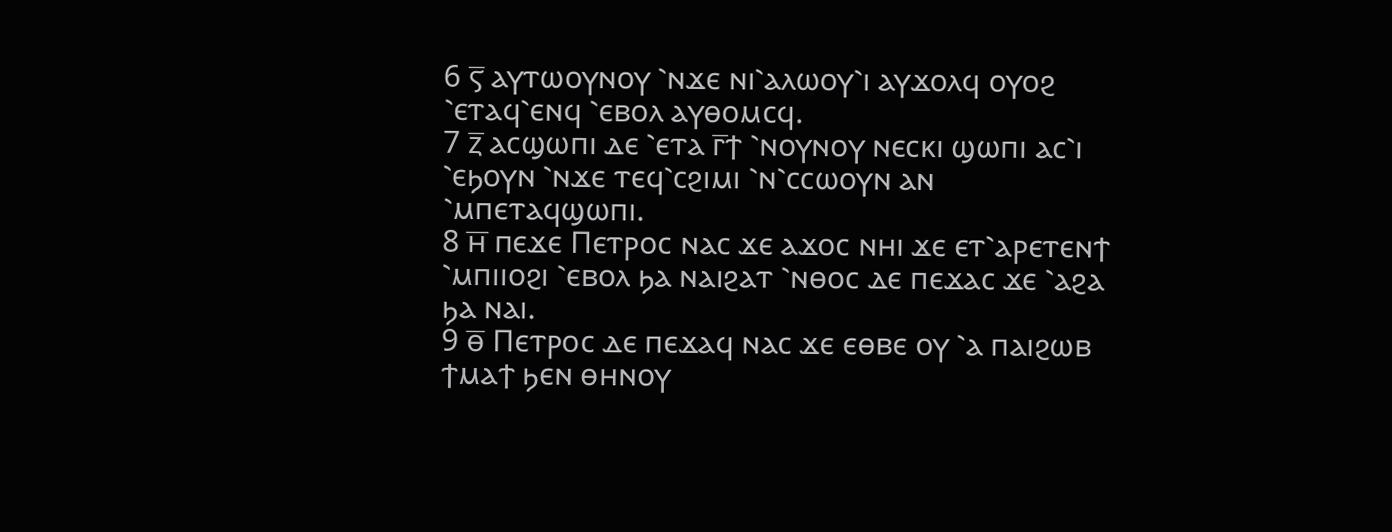6 ⲋ̅ ⲁⲩⲧⲱⲟⲩⲛⲟⲩ ⳿ⲛϫⲉ ⲛⲓ⳿ⲁⲗⲱⲟⲩ⳿ⲓ ⲁⲩϫⲟⲗϥ ⲟⲩⲟϩ ⳿ⲉⲧⲁϥ⳿ⲉⲛϥ ⳿ⲉⲃⲟⲗ ⲁⲩⲑⲟⲙⲥϥ.
7 ⲍ̅ ⲁⲥϣⲱⲡⲓ ⲇⲉ ⳿ⲉⲧⲁ ⲅ̅ϯ ⳿ⲛⲟⲩⲛⲟⲩ ⲛⲉⲥⲕⲓ ϣⲱⲡⲓ ⲁⲥ⳿ⲓ ⳿ⲉϧⲟⲩⲛ ⳿ⲛϫⲉ ⲧⲉϥ⳿ⲥϩⲓⲙⲓ ⳿ⲛ⳿ⲥⲥⲱⲟⲩⲛ ⲁⲛ ⳿ⲙⲡⲉⲧⲁϥϣⲱⲡⲓ.
8 ⲏ̅ ⲡⲉϫⲉ Ⲡⲉⲧⲣⲟⲥ ⲛⲁⲥ ϫⲉ ⲁϫⲟⲥ ⲛⲏⲓ ϫⲉ ⲉⲧ⳿ⲁⲣⲉⲧⲉⲛϯ ⳿ⲙⲡⲓⲓⲟϩⲓ ⳿ⲉⲃⲟⲗ ϧⲁ ⲛⲁⲓϩⲁⲧ ⳿ⲛⲑⲟⲥ ⲇⲉ ⲡⲉϫⲁⲥ ϫⲉ ⳿ⲁϩⲁ ϧⲁ ⲛⲁⲓ.
9 ⲑ̅ Ⲡⲉⲧⲣⲟⲥ ⲇⲉ ⲡⲉϫⲁϥ ⲛⲁⲥ ϫⲉ ⲉⲑⲃⲉ ⲟⲩ ⳿ⲁ ⲡⲁⲓϩⲱⲃ ϯⲙⲁϯ ϧⲉⲛ ⲑⲏⲛⲟⲩ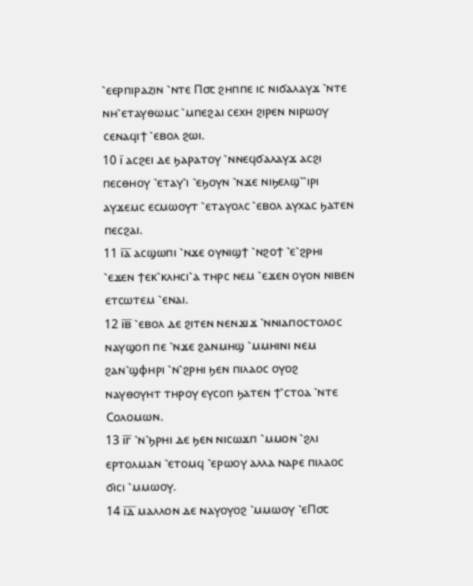⳿ⲉⲉⲣⲡⲓⲣⲁⲍⲓⲛ ⳿ⲛⲧⲉ Ⲡ⳪ ϩⲏⲡⲡⲉ ⲓⲥ ⲛⲓϭⲁⲗⲁⲩϫ ⳿ⲛⲧⲉ ⲛⲏ⳿ⲉⲧⲁⲩⲑⲱⲙⲥ ⳿ⲙⲡⲉϩⲁⲓ ⲥⲉⲭⲏ ϩⲓⲣⲉⲛ ⲛⲓⲣⲱⲟⲩ ⲥⲉⲛⲁϥⲓϯ ⳿ⲉⲃⲟⲗ ϩⲱⲓ.
10 ⲓ̅ ⲁⲥϩⲉⲓ ⲇⲉ ϧⲁⲣⲁⲧⲟⲩ ⳿ⲛⲛⲉϥϭⲁⲗⲁⲩϫ ⲁⲥϩⲓ ⲡⲉⲥⲑⲏⲟⲩ ⳿ⲉⲧⲁⲩ⳿ⲓ ⳿ⲉϧⲟⲩⲛ ⳿ⲛϫⲉ ⲛⲓϧⲉⲗϣ⳿⳿ⲓⲣⲓ ⲁⲩϫⲉⲙⲥ ⲉⲥⲙⲱⲟⲩⲧ ⳿ⲉⲧⲁⲩⲟⲗⲥ ⳿ⲉⲃⲟⲗ ⲁⲩⲭⲁⲥ ϧⲁⲧⲉⲛ ⲡⲉⲥϩⲁⲓ.
11 ⲓ̅ⲁ̅ ⲁⲥϣⲱⲡⲓ ⳿ⲛϫⲉ ⲟⲩⲛⲓϣϯ ⳿ⲛϩⲟϯ ⳿ⲉ⳿ϩⲣⲏⲓ ⳿ⲉϫⲉⲛ ϯⲉⲕ⳿ⲕⲗⲏⲥⲓ⳿ⲁ ⲧⲏⲣⲥ ⲛⲉⲙ ⳿ⲉϫⲉⲛ ⲟⲩⲟⲛ ⲛⲓⲃⲉⲛ ⲉⲧⲥⲱⲧⲉⲙ ⳿ⲉⲛⲁⲓ.
12 ⲓ̅ⲃ̅ ⳿ⲉⲃⲟⲗ ⲇⲉ ϩⲓⲧⲉⲛ ⲛⲉⲛϫⲓϫ ⳿ⲛⲛⲓⲁⲡⲟⲥⲧⲟⲗⲟⲥ ⲛⲁⲩϣⲟⲡ ⲡⲉ ⳿ⲛϫⲉ ϩⲁⲛⲙⲏϣ ⳿ⲙⲙⲏⲓⲛⲓ ⲛⲉⲙ ϩⲁⲛ⳿ϣⲫⲏⲣⲓ ⳿ⲛ⳿ϩⲣⲏⲓ ϧⲉⲛ ⲡⲓⲗⲁⲟⲥ ⲟⲩⲟϩ ⲛⲁⲩⲑⲟⲩⲏⲧ ⲧⲏⲣⲟⲩ ⲉⲩⲥⲟⲡ ϧⲁⲧⲉⲛ ϯ⳿ⲥⲧⲟⲁ ⳿ⲛⲧⲉ Ⲥⲟⲗⲟⲙⲱⲛ.
13 ⲓ̅ⲅ̅ ⳿ⲛ⳿ϧⲣⲏⲓ ⲇⲉ ϧⲉⲛ ⲛⲓⲥⲱϫⲡ ⳿ⲙⲙⲟⲛ ⳿ϩⲗⲓ ⲉⲣⲧⲟⲗⲙⲁⲛ ⳿ⲉⲧⲟⲙϥ ⳿ⲉⲣⲱⲟⲩ ⲁⲗⲗⲁ ⲛⲁⲣⲉ ⲡⲓⲗⲁⲟⲥ ϭⲓⲥⲓ ⳿ⲙⲙⲱⲟⲩ.
14 ⲓ̅ⲇ̅ ⲙⲁⲗⲗⲟⲛ ⲇⲉ ⲛⲁⲩⲟⲩⲟϩ ⳿ⲙⲙⲱⲟⲩ ⳿ⲉⲠ⳪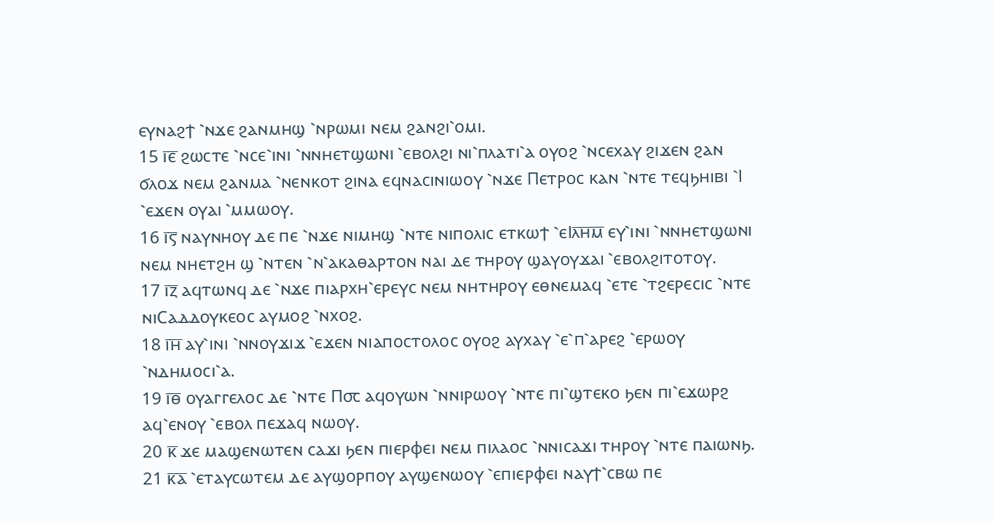ⲉⲩⲛⲁϩϯ ⳿ⲛϫⲉ ϩⲁⲛⲙⲏϣ ⳿ⲛⲣⲱⲙⲓ ⲛⲉⲙ ϩⲁⲛϩⲓ⳿ⲟⲙⲓ.
15 ⲓ̅ⲉ̅ ϩⲱⲥⲧⲉ ⳿ⲛⲥⲉ⳿ⲓⲛⲓ ⳿ⲛⲛⲏⲉⲧϣⲱⲛⲓ ⳿ⲉⲃⲟⲗϩⲓ ⲛⲓ⳿ⲡⲗⲁⲧⲓ⳿ⲁ ⲟⲩⲟϩ ⳿ⲛⲥⲉⲭⲁⲩ ϩⲓϫⲉⲛ ϩⲁⲛ ϭⲗⲟϫ ⲛⲉⲙ ϩⲁⲛⲙⲁ ⳿ⲛⲉⲛⲕⲟⲧ ϩⲓⲛⲁ ⲉϥⲛⲁⲥⲓⲛⲓⲱⲟⲩ ⳿ⲛϫⲉ Ⲡⲉⲧⲣⲟⲥ ⲕⲁⲛ ⳿ⲛⲧⲉ ⲧⲉϥϧⲏⲓⲃⲓ ⳿Ⲓ ⳿ⲉϫⲉⲛ ⲟⲩⲁⲓ ⳿ⲙⲙⲱⲟⲩ.
16 ⲓ̅ⲋ̅ ⲛⲁⲩⲛⲏⲟⲩ ⲇⲉ ⲡⲉ ⳿ⲛϫⲉ ⲛⲓⲙⲏϣ ⳿ⲛⲧⲉ ⲛⲓⲡⲟⲗⲓⲥ ⲉⲧⲕⲱϯ ⳿ⲉⲒⲗ̅ⲏ̅ⲙ̅ ⲉⲩ⳿ⲓⲛⲓ ⳿ⲛⲛⲏⲉⲧϣⲱⲛⲓ ⲛⲉⲙ ⲛⲏⲉⲧϩⲏ ϣ ⳿ⲛⲧⲉⲛ ⳿ⲛ⳿ⲁⲕⲁⲑⲁⲣⲧⲟⲛ ⲛⲁⲓ ⲇⲉ ⲧⲏⲣⲟⲩ ϣⲁⲩⲟⲩϫⲁⲓ ⳿ⲉⲃⲟⲗϩⲓⲧⲟⲧⲟⲩ.
17 ⲓ̅ⲍ̅ ⲁϥⲧⲱⲛϥ ⲇⲉ ⳿ⲛϫⲉ ⲡⲓⲁⲣⲭⲏ⳿ⲉⲣⲉⲩⲥ ⲛⲉⲙ ⲛⲏⲧⲏⲣⲟⲩ ⲉⲑⲛⲉⲙⲁϥ ⳿ⲉⲧⲉ ⳿ⲧϩⲉⲣⲉⲥⲓⲥ ⳿ⲛⲧⲉ ⲛⲓⲤⲁⲇⲇⲟⲩⲕⲉⲟⲥ ⲁⲩⲙⲟϩ ⳿ⲛⲭⲟϩ.
18 ⲓ̅ⲏ̅ ⲁⲩ⳿ⲓⲛⲓ ⳿ⲛⲛⲟⲩϫⲓϫ ⳿ⲉϫⲉⲛ ⲛⲓⲁⲡⲟⲥⲧⲟⲗⲟⲥ ⲟⲩⲟϩ ⲁⲩⲭⲁⲩ ⳿ⲉ⳿ⲡ⳿ⲁⲣⲉϩ ⳿ⲉⲣⲱⲟⲩ ⳿ⲛⲇⲏⲙⲟⲥⲓ⳿ⲁ.
19 ⲓ̅ⲑ̅ ⲟⲩⲁⲅⲅⲉⲗⲟⲥ ⲇⲉ ⳿ⲛⲧⲉ Ⲡ⳪ ⲁϥⲟⲩⲱⲛ ⳿ⲛⲛⲓⲣⲱⲟⲩ ⳿ⲛⲧⲉ ⲡⲓ⳿ϣⲧⲉⲕⲟ ϧⲉⲛ ⲡⲓ⳿ⲉϫⲱⲣϩ ⲁϥ⳿ⲉⲛⲟⲩ ⳿ⲉⲃⲟⲗ ⲡⲉϫⲁϥ ⲛⲱⲟⲩ.
20 ⲕ̅ ϫⲉ ⲙⲁϣⲉⲛⲱⲧⲉⲛ ⲥⲁϫⲓ ϧⲉⲛ ⲡⲓⲉⲣⲫⲉⲓ ⲛⲉⲙ ⲡⲓⲗⲁⲟⲥ ⳿ⲛⲛⲓⲥⲁϫⲓ ⲧⲏⲣⲟⲩ ⳿ⲛⲧⲉ ⲡⲁⲓⲱⲛϧ.
21 ⲕ̅ⲁ̅ ⳿ⲉⲧⲁⲩⲥⲱⲧⲉⲙ ⲇⲉ ⲁⲩϣⲟⲣⲡⲟⲩ ⲁⲩϣⲉⲛⲱⲟⲩ ⳿ⲉⲡⲓⲉⲣⲫⲉⲓ ⲛⲁⲩϯ⳿ⲥⲃⲱ ⲡⲉ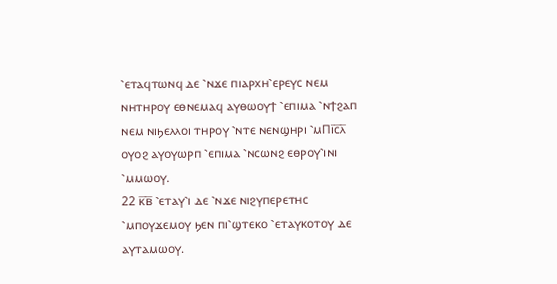⳿ⲉⲧⲁϥⲧⲱⲛϥ ⲇⲉ ⳿ⲛϫⲉ ⲡⲓⲁⲣⲭⲏ⳿ⲉⲣⲉⲩⲥ ⲛⲉⲙ ⲛⲏⲧⲏⲣⲟⲩ ⲉⲑⲛⲉⲙⲁϥ ⲁⲩⲑⲱⲟⲩϯ ⳿ⲉⲡⲓⲙⲁ ⳿ⲛϯϩⲁⲡ ⲛⲉⲙ ⲛⲓϧⲉⲗⲗⲟⲓ ⲧⲏⲣⲟⲩ ⳿ⲛⲧⲉ ⲛⲉⲛϣⲏⲣⲓ ⳿ⲙⲠⲓ̅ⲥ̅ⲗ̅ ⲟⲩⲟϩ ⲁⲩⲟⲩⲱⲣⲡ ⳿ⲉⲡⲓⲙⲁ ⳿ⲛⲥⲱⲛϩ ⲉⲑⲣⲟⲩ⳿ⲓⲛⲓ ⳿ⲙⲙⲱⲟⲩ.
22 ⲕ̅ⲃ̅ ⳿ⲉⲧⲁⲩ⳿ⲓ ⲇⲉ ⳿ⲛϫⲉ ⲛⲓϩⲩⲡⲉⲣⲉⲧⲏⲥ ⳿ⲙⲡⲟⲩϫⲉⲙⲟⲩ ϧⲉⲛ ⲡⲓ⳿ϣⲧⲉⲕⲟ ⳿ⲉⲧⲁⲩⲕⲟⲧⲟⲩ ⲇⲉ ⲁⲩⲧⲁⲙⲱⲟⲩ.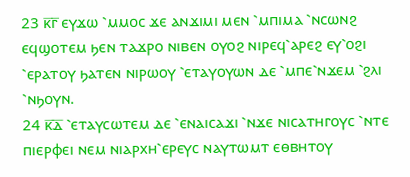23 ⲕ̅ⲅ̅ ⲉⲩϫⲱ ⳿ⲙⲙⲟⲥ ϫⲉ ⲁⲛϫⲓⲙⲓ ⲙⲉⲛ ⳿ⲙⲡⲓⲙⲁ ⳿ⲛⲥⲱⲛϩ ⲉϥϣⲟⲧⲉⲙ ϧⲉⲛ ⲧⲁϫⲣⲟ ⲛⲓⲃⲉⲛ ⲟⲩⲟϩ ⲛⲓⲣⲉϥ⳿ⲁⲣⲉϩ ⲉⲩ⳿ⲟϩⲓ ⳿ⲉⲣⲁⲧⲟⲩ ϧⲁⲧⲉⲛ ⲛⲓⲣⲱⲟⲩ ⳿ⲉⲧⲁⲩⲟⲩⲱⲛ ⲇⲉ ⳿ⲙⲡⲉ⳿ⲛϫⲉⲙ ⳿ϩⲗⲓ ⳿ⲛϧⲟⲩⲛ.
24 ⲕ̅ⲇ̅ ⳿ⲉⲧⲁⲩⲥⲱⲧⲉⲙ ⲇⲉ ⳿ⲉⲛⲁⲓⲥⲁϫⲓ ⳿ⲛϫⲉ ⲛⲓⲥⲁⲧⲏⲅⲟⲩⲥ ⳿ⲛⲧⲉ ⲡⲓⲉⲣⲫⲉⲓ ⲛⲉⲙ ⲛⲓⲁⲣⲭⲏ⳿ⲉⲣⲉⲩⲥ ⲛⲁⲩⲧⲱⲙⲧ ⲉⲑⲃⲏⲧⲟⲩ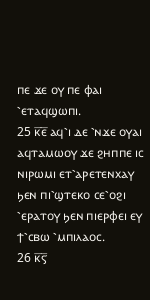ⲡⲉ ϫⲉ ⲟⲩ ⲡⲉ ⲫⲁⲓ ⳿ⲉⲧⲁϥϣⲱⲡⲓ.
25 ⲕ̅ⲉ̅ ⲁϥ⳿ⲓ ⲇⲉ ⳿ⲛϫⲉ ⲟⲩⲁⲓ ⲁϥⲧⲁⲙⲱⲟⲩ ϫⲉ ϩⲏⲡⲡⲉ ⲓⲥ ⲛⲓⲣⲱⲙⲓ ⲉⲧ⳿ⲁⲣⲉⲧⲉⲛⲭⲁⲩ ϧⲉⲛ ⲡⲓ⳿ϣⲧⲉⲕⲟ ⲥⲉ⳿ⲟϩⲓ ⳿ⲉⲣⲁⲧⲟⲩ ϧⲉⲛ ⲡⲓⲉⲣⲫⲉⲓ ⲉⲩ ϯ⳿ⲥⲃⲱ ⳿ⲙⲡⲓⲗⲁⲟⲥ.
26 ⲕ̅ⲋ̅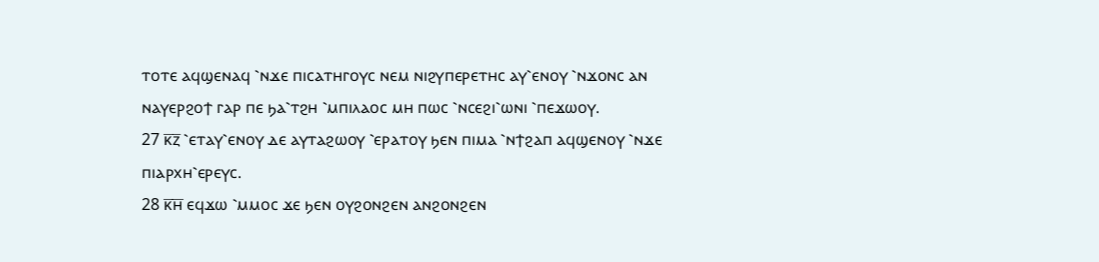ⲧⲟⲧⲉ ⲁϥϣⲉⲛⲁϥ ⳿ⲛϫⲉ ⲡⲓⲥⲁⲧⲏⲅⲟⲩⲥ ⲛⲉⲙ ⲛⲓϩⲩⲡⲉⲣⲉⲧⲏⲥ ⲁⲩ⳿ⲉⲛⲟⲩ ⳿ⲛϫⲟⲛⲥ ⲁⲛ ⲛⲁⲩⲉⲣϩⲟϯ ⲅⲁⲣ ⲡⲉ ϧⲁ⳿ⲧϩⲏ ⳿ⲙⲡⲓⲗⲁⲟⲥ ⲙⲏ ⲡⲱⲥ ⳿ⲛⲥⲉϩⲓ⳿ⲱⲛⲓ ⳿ⲡⲉϫⲱⲟⲩ.
27 ⲕ̅ⲍ̅ ⳿ⲉⲧⲁⲩ⳿ⲉⲛⲟⲩ ⲇⲉ ⲁⲩⲧⲁϩⲱⲟⲩ ⳿ⲉⲣⲁⲧⲟⲩ ϧⲉⲛ ⲡⲓⲙⲁ ⳿ⲛϯϩⲁⲡ ⲁϥϣⲉⲛⲟⲩ ⳿ⲛϫⲉ ⲡⲓⲁⲣⲭⲏ⳿ⲉⲣⲉⲩⲥ.
28 ⲕ̅ⲏ̅ ⲉϥϫⲱ ⳿ⲙⲙⲟⲥ ϫⲉ ϧⲉⲛ ⲟⲩϩⲟⲛϩⲉⲛ ⲁⲛϩⲟⲛϩⲉⲛ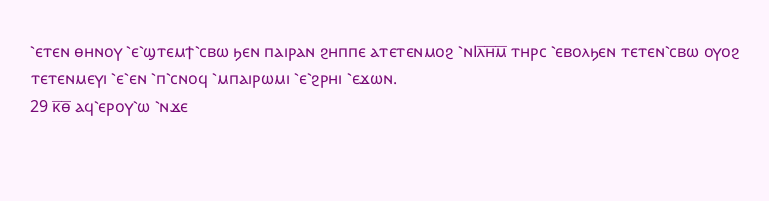⳿ⲉⲧⲉⲛ ⲑⲏⲛⲟⲩ ⳿ⲉ⳿ϣⲧⲉⲙϯ⳿ⲥⲃⲱ ϧⲉⲛ ⲡⲁⲓⲣⲁⲛ ϩⲏⲡⲡⲉ ⲁⲧⲉⲧⲉⲛⲙⲟϩ ⳿ⲛⲒⲗ̅ⲏ̅ⲙ̅ ⲧⲏⲣⲥ ⳿ⲉⲃⲟⲗϧⲉⲛ ⲧⲉⲧⲉⲛ⳿ⲥⲃⲱ ⲟⲩⲟϩ ⲧⲉⲧⲉⲛⲙⲉⲩⲓ ⳿ⲉ⳿ⲉⲛ ⳿ⲡ⳿ⲥⲛⲟϥ ⳿ⲙⲡⲁⲓⲣⲱⲙⲓ ⳿ⲉ⳿ϩⲣⲏⲓ ⳿ⲉϫⲱⲛ.
29 ⲕ̅ⲑ̅ ⲁϥ⳿ⲉⲣⲟⲩ⳿ⲱ ⳿ⲛϫⲉ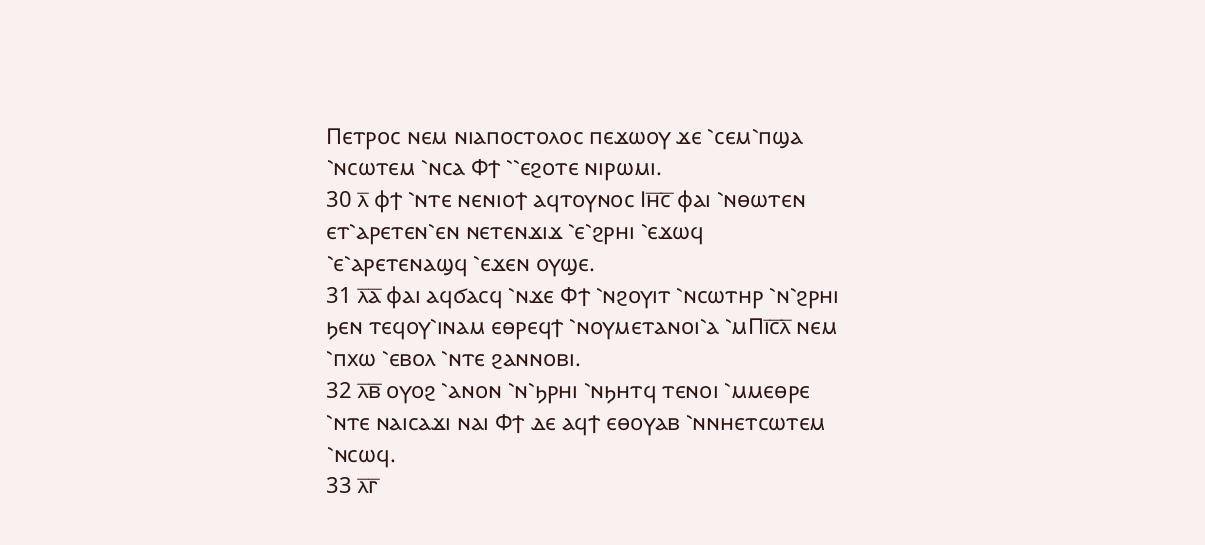Ⲡⲉⲧⲣⲟⲥ ⲛⲉⲙ ⲛⲓⲁⲡⲟⲥⲧⲟⲗⲟⲥ ⲡⲉϫⲱⲟⲩ ϫⲉ ⳿ⲥⲉⲙ⳿ⲡϣⲁ ⳿ⲛⲥⲱⲧⲉⲙ ⳿ⲛⲥⲁ Ⲫϯ ⳿⳿ⲉϩⲟⲧⲉ ⲛⲓⲣⲱⲙⲓ.
30 ⲗ̅ ⲫϯ ⳿ⲛⲧⲉ ⲛⲉⲛⲓⲟϯ ⲁϥⲧⲟⲩⲛⲟⲥ Ⲓⲏ̅ⲥ̅ ⲫⲁⲓ ⳿ⲛⲑⲱⲧⲉⲛ ⲉⲧ⳿ⲁⲣⲉⲧⲉⲛ⳿ⲉⲛ ⲛⲉⲧⲉⲛϫⲓϫ ⳿ⲉ⳿ϩⲣⲏⲓ ⳿ⲉϫⲱϥ ⳿ⲉ⳿ⲁⲣⲉⲧⲉⲛⲁϣϥ ⳿ⲉϫⲉⲛ ⲟⲩϣⲉ.
31 ⲗ̅ⲁ̅ ⲫⲁⲓ ⲁϥϭⲁⲥϥ ⳿ⲛϫⲉ Ⲫϯ ⳿ⲛϩⲟⲩⲓⲧ ⳿ⲛⲥⲱⲧⲏⲣ ⳿ⲛ⳿ϩⲣⲏⲓ ϧⲉⲛ ⲧⲉϥⲟⲩ⳿ⲓⲛⲁⲙ ⲉⲑⲣⲉϥϯ ⳿ⲛⲟⲩⲙⲉⲧⲁⲛⲟⲓ⳿ⲁ ⳿ⲙⲠⲓ̅ⲥ̅ⲗ̅ ⲛⲉⲙ ⳿ⲡⲭⲱ ⳿ⲉⲃⲟⲗ ⳿ⲛⲧⲉ ϩⲁⲛⲛⲟⲃⲓ.
32 ⲗ̅ⲃ̅ ⲟⲩⲟϩ ⳿ⲁⲛⲟⲛ ⳿ⲛ⳿ϧⲣⲏⲓ ⳿ⲛϧⲏⲧϥ ⲧⲉⲛⲟⲓ ⳿ⲙⲙⲉⲑⲣⲉ ⳿ⲛⲧⲉ ⲛⲁⲓⲥⲁϫⲓ ⲛⲁⲓ Ⲫϯ ⲇⲉ ⲁϥϯ ⲉⲑⲟⲩⲁⲃ ⳿ⲛⲛⲏⲉⲧⲥⲱⲧⲉⲙ ⳿ⲛⲥⲱϥ.
33 ⲗ̅ⲅ̅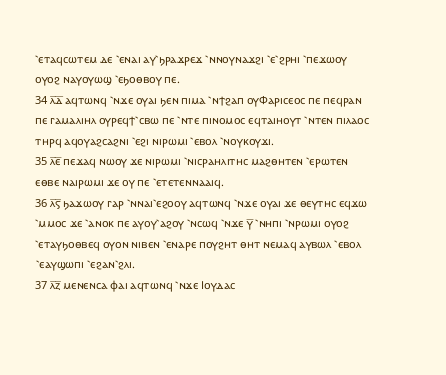⳿ⲉⲧⲁϥⲥⲱⲧⲉⲙ ⲇⲉ ⳿ⲉⲛⲁⲓ ⲁⲩ⳿ϧⲣⲁϫⲣⲉϫ ⳿ⲛⲛⲟⲩⲛⲁϫϩⲓ ⳿ⲉ⳿ϩⲣⲏⲓ ⳿ⲡⲉϫⲱⲟⲩ ⲟⲩⲟϩ ⲛⲁⲩⲟⲩⲱϣ ⳿ⲉϧⲟⲑⲃⲟⲩ ⲡⲉ.
34 ⲗ̅ⲇ̅ ⲁϥⲧⲱⲛϥ ⳿ⲛϫⲉ ⲟⲩⲁⲓ ϧⲉⲛ ⲡⲓⲙⲁ ⳿ⲛϯϩⲁⲡ ⲟⲩⲪⲁⲣⲓⲥⲉⲟⲥ ⲡⲉ ⲡⲉϥⲣⲁⲛ ⲡⲉ ⲅⲁⲙⲁⲗⲓⲏⲗ ⲟⲩⲣⲉϥϯ⳿ⲥⲃⲱ ⲡⲉ ⳿ⲛⲧⲉ ⲡⲓⲛⲟⲙⲟⲥ ⲉϥⲧⲁⲓⲏⲟⲩⲧ ⳿ⲛⲧⲉⲛ ⲡⲓⲗⲁⲟⲥ ⲧⲏⲣϥ ⲁϥⲟⲩⲁϩⲥⲁϩⲛⲓ ⳿ⲉϩⲓ ⲛⲓⲣⲱⲙⲓ ⳿ⲉⲃⲟⲗ ⳿ⲛⲟⲩⲕⲟⲩϫⲓ.
35 ⲗ̅ⲉ̅ ⲡⲉϫⲁϥ ⲛⲱⲟⲩ ϫⲉ ⲛⲓⲣⲱⲙⲓ ⳿ⲛⲓⲥⲣⲁⲏⲗⲓⲧⲏⲥ ⲙⲁϩⲑⲏⲧⲉⲛ ⳿ⲉⲣⲱⲧⲉⲛ ⲉⲑⲃⲉ ⲛⲁⲓⲣⲱⲙⲓ ϫⲉ ⲟⲩ ⲡⲉ ⳿ⲉⲧⲉⲧⲉⲛⲛⲁⲁⲓϥ.
36 ⲗ̅ⲋ̅ ϧⲁϫⲱⲟⲩ ⲅⲁⲣ ⳿ⲛⲛⲁⲓ⳿ⲉϩⲟⲟⲩ ⲁϥⲧⲱⲛϥ ⳿ⲛϫⲉ ⲟⲩⲁⲓ ϫⲉ ⲑⲉⲩⲧⲏⲥ ⲉϥϫⲱ ⳿ⲙⲙⲟⲥ ϫⲉ ⳿ⲁⲛⲟⲕ ⲡⲉ ⲁⲩⲟⲩ⳿ⲁϩⲟⲩ ⳿ⲛⲥⲱϥ ⳿ⲛϫⲉ ⲩ̅ ⳿ⲛⲏⲡⲓ ⳿ⲛⲣⲱⲙⲓ ⲟⲩⲟϩ ⳿ⲉⲧⲁⲩϧⲟⲑⲃⲉϥ ⲟⲩⲟⲛ ⲛⲓⲃⲉⲛ ⳿ⲉⲛⲁⲣⲉ ⲡⲟⲩϩⲏⲧ ⲑⲏⲧ ⲛⲉⲙⲁϥ ⲁⲩⲃⲱⲗ ⳿ⲉⲃⲟⲗ ⳿ⲉⲁⲩϣⲱⲡⲓ ⳿ⲉϩⲁⲛ⳿ϩⲗⲓ.
37 ⲗ̅ⲍ̅ ⲙⲉⲛⲉⲛⲥⲁ ⲫⲁⲓ ⲁϥⲧⲱⲛϥ ⳿ⲛϫⲉ Ⲓⲟⲩⲇⲁⲥ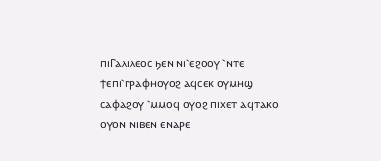ⲡⲓⲄⲁⲗⲓⲗⲉⲟⲥ ϧⲉⲛ ⲛⲓ⳿ⲉϩⲟⲟⲩ ⳿ⲛⲧⲉ ϯⲉⲡⲓ⳿ⲅⲣⲁⲫⲏⲟⲩⲟϩ ⲁϥⲥⲉⲕ ⲟⲩⲙⲏϣ ⲥⲁⲫⲁϩⲟⲩ ⳿ⲙⲙⲟϥ ⲟⲩⲟϩ ⲡⲓⲭⲉⲧ ⲁϥⲧⲁⲕⲟ ⲟⲩⲟⲛ ⲛⲓⲃⲉⲛ ⲉⲛⲁⲣⲉ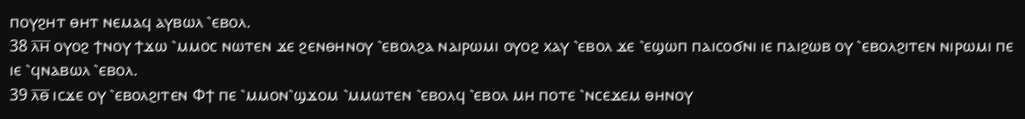ⲡⲟⲩϩⲏⲧ ⲑⲏⲧ ⲛⲉⲙⲁϥ ⲁⲩⲃⲱⲗ ⳿ⲉⲃⲟⲗ.
38 ⲗ̅ⲏ̅ ⲟⲩⲟϩ ϯⲛⲟⲩ ϯϫⲱ ⳿ⲙⲙⲟⲥ ⲛⲱⲧⲉⲛ ϫⲉ ϩⲉⲛⲑⲏⲛⲟⲩ ⳿ⲉⲃⲟⲗϩⲁ ⲛⲁⲓⲣⲱⲙⲓ ⲟⲩⲟϩ ⲭⲁⲩ ⳿ⲉⲃⲟⲗ ϫⲉ ⳿ⲉϣⲱⲡ ⲡⲁⲓⲥⲟϭⲛⲓ ⲓⲉ ⲡⲁⲓϩⲱⲃ ⲟⲩ ⳿ⲉⲃⲟⲗϩⲓⲧⲉⲛ ⲛⲓⲣⲱⲙⲓ ⲡⲉ ⲓⲉ ⳿ϥⲛⲁⲃⲱⲗ ⳿ⲉⲃⲟⲗ.
39 ⲗ̅ⲑ̅ ⲓⲥϫⲉ ⲟⲩ ⳿ⲉⲃⲟⲗϩⲓⲧⲉⲛ Ⲫϯ ⲡⲉ ⳿ⲙⲙⲟⲛ⳿ϣϫⲟⲙ ⳿ⲙⲙⲱⲧⲉⲛ ⳿ⲉⲃⲟⲗϥ ⳿ⲉⲃⲟⲗ ⲙⲏ ⲡⲟⲧⲉ ⳿ⲛⲥⲉϫⲉⲙ ⲑⲏⲛⲟⲩ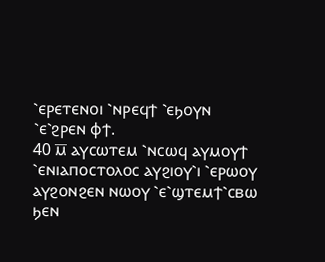⳿ⲉⲣⲉⲧⲉⲛⲟⲓ ⳿ⲛⲣⲉϥϯ ⳿ⲉϧⲟⲩⲛ ⳿ⲉ⳿ϩⲣⲉⲛ ⲫϯ.
40 ⲙ̅ ⲁⲩⲥⲱⲧⲉⲙ ⳿ⲛⲥⲱϥ ⲁⲩⲙⲟⲩϯ ⳿ⲉⲛⲓⲁⲡⲟⲥⲧⲟⲗⲟⲥ ⲁⲩϩⲓⲟⲩ⳿ⲓ ⳿ⲉⲣⲱⲟⲩ ⲁⲩϩⲟⲛϩⲉⲛ ⲛⲱⲟⲩ ⳿ⲉ⳿ϣⲧⲉⲙϯ⳿ⲥⲃⲱ ϧⲉⲛ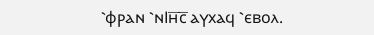⳿ⲫⲣⲁⲛ ⳿ⲛⲒⲏ̅ⲥ̅ ⲁⲩⲭⲁϥ ⳿ⲉⲃⲟⲗ.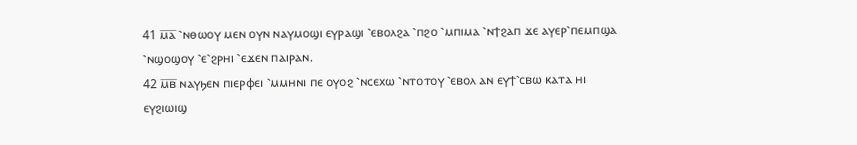41 ⲙ̅ⲁ̅ ⳿ⲛⲑⲱⲟⲩ ⲙⲉⲛ ⲟⲩⲛ ⲛⲁⲩⲙⲟϣⲓ ⲉⲩⲣⲁϣⲓ ⳿ⲉⲃⲟⲗϩⲁ ⳿ⲡϩⲟ ⳿ⲙⲡⲓⲙⲁ ⳿ⲛϯϩⲁⲡ ϫⲉ ⲁⲩⲉⲣ⳿ⲡⲉⲙⲡϣⲁ ⳿ⲛϣⲟϣⲟⲩ ⳿ⲉ⳿ϩⲣⲏⲓ ⳿ⲉϫⲉⲛ ⲡⲁⲓⲣⲁⲛ.
42 ⲙ̅ⲃ̅ ⲛⲁⲩϧⲉⲛ ⲡⲓⲉⲣⲫⲉⲓ ⳿ⲙⲙⲏⲛⲓ ⲡⲉ ⲟⲩⲟϩ ⳿ⲛⲥⲉⲭⲱ ⳿ⲛⲧⲟⲧⲟⲩ ⳿ⲉⲃⲟⲗ ⲁⲛ ⲉⲩϯ⳿ⲥⲃⲱ ⲕⲁⲧⲁ ⲏⲓ ⲉⲩϩⲓⲱⲓϣ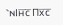⳿ⲛⲒⲏ̅ⲥ̅ Ⲡⲭ̅ⲥ̅